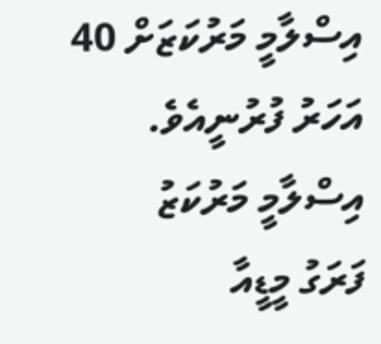އިސްލާމީ މަރުކަޒަށް 40 އަހަރު ފުރުނީއެވެ.
އިސްލާމީ މަރުކަޒު
ފަރަގު މީޑީއާ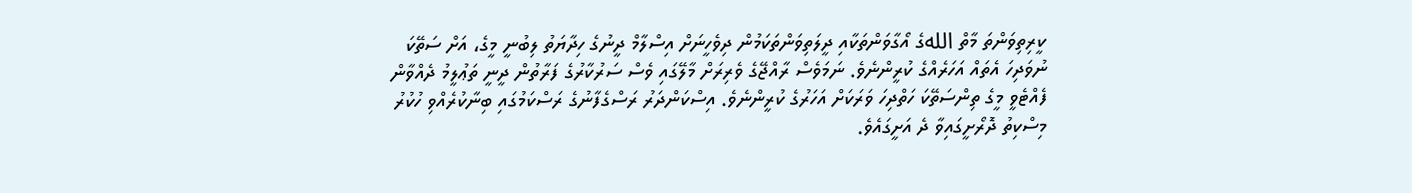ކީރިތިވަންތަ މާތް اللهގެ އޯގާވަންތަކާއި ދީލަތިވަންތަކަމުން ދިވެހީނަށް އިސްލާމް ދީނުގެ ހިދާޔަތު ލިބުނީ މީގެ، އަށް ސަތޭކަ ނުވަދިހަ އެތައް އަހަރެއްގެ ކުރީންނެވެ. ނަމަވެސް ރާއްޖޭގެ ވެރިރަށް މާލޭގައި ވެސް ސަރުކާރުގެ ފަރާތުން ދީނީ ތަޢުލީމު ދެއްވާން ފެއްޓެވީ މީގެ ތިންސަތޭކަ ހަތްދިހަ ވަރަކަށް އަހަރުގެ ކުރީންނެވެ. އިސްކަންދަރު ރަސްގެފާނުގެ ރަސްކަމުގައި ބިނާކުރެއްވި ހުކުރު މިސްކިތު ދޮރޯށީގައިވާ ދެ އަށީގައެވެ.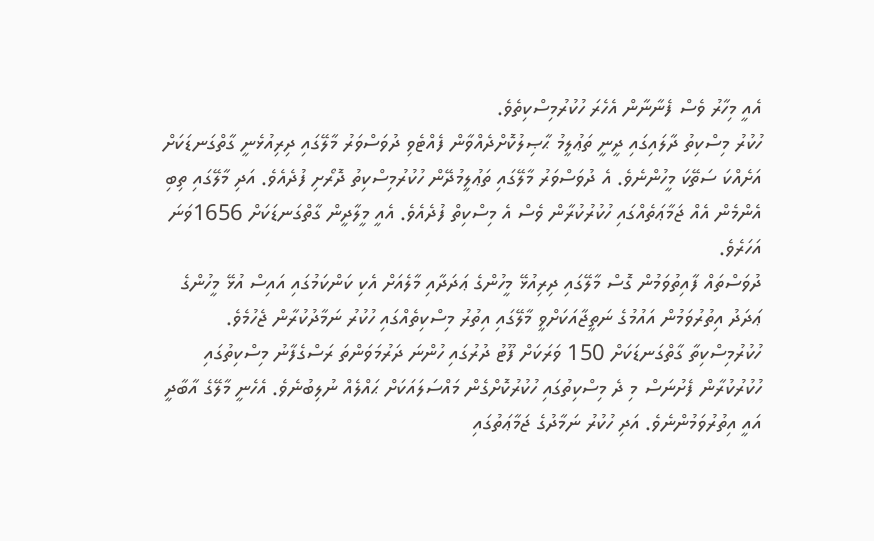އެއީ މިހާރު ވެސް ފެނާނާން އެހެރަ ހުކުރުމިސްކިތެވެ.
ހުކުރު މިސްކިތު ދާލައިގައި ދީނީ ތަޢުލީމު ޙާޞިލުކޮށްދެއްވާން ފެއްޓެވި ދުވަސްވަރު މާލޭގައި ދިރިއުޅެނީ ގާތްގަނޑަކަށް އަށެއްކަ ސަތޭކަ މީހުންނެވެ. އެ ދުވަސްވަރު މާލޭގައި ތަޢުލީމުދޭން ހުކުރުމިސްކިތު ދޮރޯށި ފުދެއެވެ. އަދި މާލޭގައި ތިބި އެންމެން އެއް ޖަމާޢަތެއްގައި ހުކުރުކުރާން ވެސް އެ މިސްކިތް ފުދެއެވެ. އެއީ މީލާދީން ގާތްގަނޑަކަށް 1656ވަނަ އަހަރެވެ.
ދުވަސްތައް ފާއިތުވަމުން ގޮސް މާލޭގައި ދިރިއުޅޭ މީހުންގެ ޢަދަދާއި މާލެއަށް އެކި ކަންކަމުގައި އައިސް އުޅޭ މީހުންގެ ޢަދަދު އިތުރުވަމުން އައުމުގެ ނަތީޖާއަކަށްވީ މާލޭގައި އިތުރު މިސްކިތެއްގައި ހުކުރު ނަމާދުކުރާން ޖެހުމެވެ. ހުކުރުމިސްކިތާ ގާތްގަނޑަކަށް 150 ވަރަކަށް ފޫޓު ދުރުގައި ހުންނަ ދަރުމަވަންތަ ރަސްގެފާނު މިސްކިތުގައި ހުކުރުކުރާން ފެށުނަސް މި ދެ މިސްކިތުގައި ހުކުރުކޮށްގެން މައްސަލައަކަށް ޙައްލެއް ނުލިބުނެވެ. އެހެނީ މާލޭގެ އާބާދީ އައީ އިތުރުވަމުންނެވެ. އަދި ހުކުރު ނަމާދުގެ ޖަމާޢަތުގައި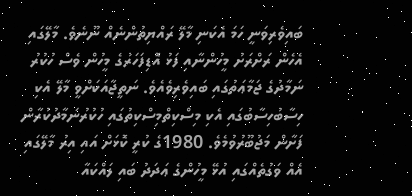ބައިވެރިވަނީ ހަމަ އެކަނި މާލޭ ރައްޔިތުންނެއް ނޫނެވެ. މާލޭގައި އެހެން ރަށްރަށު މީހުންނާއި ފަޅު އޮޑިފަހަރުގެ މީހުން ވެސް ހުކުރު ނަމާދުގެ ޖަމާޢަތުގައި ބައިވެރިވެއެވެ. ނަތީޖާއަކަށްވީ މާލޭ އެކި ހިސާބުހިސާބުގައި އެކި މިސްކިތްމިސްކިތުގައި ހުކުރުނަމާދުކުރާން ފަށާން މަޖުބޫރުވުމެވެ. 1980ގެ ކުރީ ކޮޅަށް އައި އިރު މާލޭގައި އެއް ވަގުތެއްގައި އުޅޭ މީހުންގެ ޢަދަދު ބައި ލައްކައާ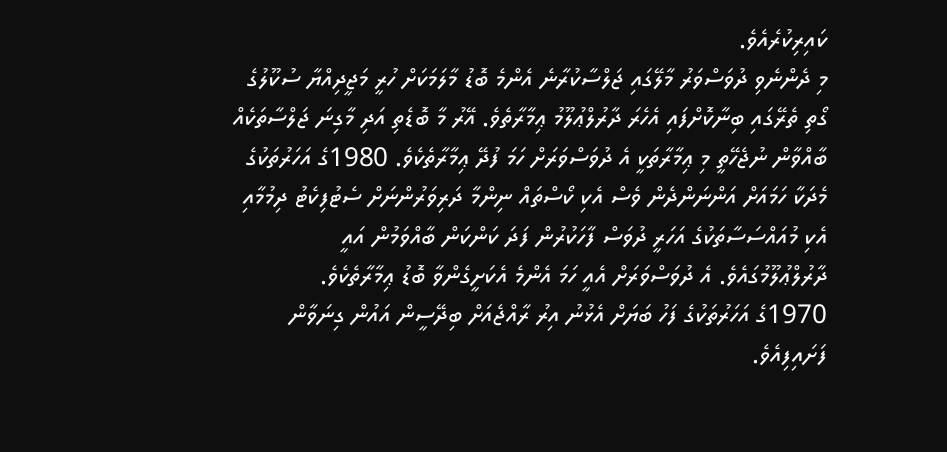ކައިރިކުރެއެވެ.
މި ދެންނެވި ދުވަސްވަރު މާލޭގައި ޖަލްސާކުރާނެ އެންމެ ބޮޑު މާލަމަކަށް ހުރީ މަޖީދިއްޔާ ސުކޫލުގެ ގޯތި ތެރޭގައި ބިނާކޮށްފައި އެހެރަ ދާރުލްޢުލޫމު ޢިމާރާތެވެ. އޭރު މާ ބޮޑެތި އަދި މާގިނަ ޖަލްސާތަކެއް ބާއްވާން ނުޖެހޭތީ މި ޢިމާރާތަކީ އެ ދުވަސްވަރަށް ހަމަ ފުދޭ ޢިމާރާތެކެވެ. 1980ގެ އަހަރުތަކުގެ މެދަކާ ހަމައަށް އަންނަންދެން ވެސް އެކި ކޯސްތައް ނިންމާ ދަރިވަރުންނަށް ސެޓުފިކެޓު ދިމުމާއި އެކި މުއައްސަސާތަކުގެ އަހަރީ ދުވަސް ފާހަކުރުން ފަދަ ކަންކަން ބާއްވަމުން އައީ ދާރުލްޢުލޫމުގައެވެ. އެ ދުވަސްވަރަށް އެއީ ހަމަ އެންމެ އެކަށީގެންވާ ބޮޑު ޢިމާރާތެކެވެ.
1970ގެ އަހަރުތަކުގެ ފަހު ބަޔަށް އެޅުނު އިރު ރާއްޖެއަށް ބިދޭސީން އައުން ގިނަވާން ފަށައިފިއެވެ.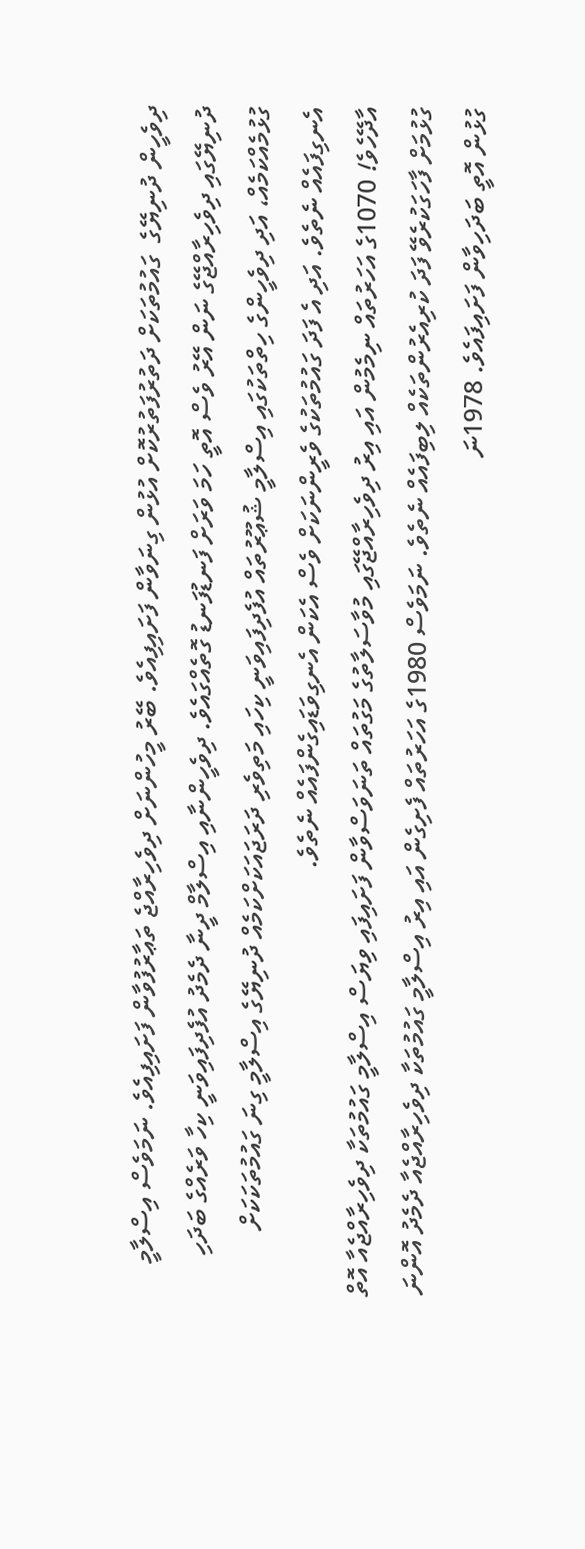ދިވެހީން ދުނިޔޭގެ  ގައުމުތަކަށް ދަތުރުފަތުރުކޮށް އުޅުން ގިނަވާން ފަށައިފިއެވެ. ބޭރު މީހުންނަށް ދިވެހިރާއްޖެ ތަޢާރުފުވާން ފަށައިފިއެވެ. ނަމަވެސް އިސްލާމީ ދުނިޔޭގައި ދިވެހިރާއްޖޭގެ ނަން އޭރު ވެސް އޮތީ ހަމަ ވަރަށް ފަނޑުފަނޑު ގޮތެއްގައެވެ. ދިވެހީންނާއި އިސްލާމް ދީނާ ދެމެދު އުފެދިފައިވަނީ ކިހާ ވަރެއްގެ ބަދަހި ގުޅުމެއްކަމެއް، އަދި ދިވެހީންގެ ހިތްތަކުގައި އިސްލާމީ ޝުޢޫރުތައް އުފެދިފައިވަނީ ކިހައި މަތިވެރި ދަރަޖައަކަށްކަމެއް ދުނިޔޭގެ އިސްލާމީ ގިނަ ގައުމުތަކަކަށް އެނގިފައެއް ނެތެވެ. އަދި އެ ފަދަ ގައުމުތަކުގެ ވެރީންނަކަށް ވެސް އެކަން އެނގިވަޑައިގެންފައެއް ނެތެވެ.
އާދޭހެވެ! 1070ގެ އަހަރުތައް ނިމެމުން އައި އިރު ދިވެހިރާއްޖޭގައި މުވާސަލާތުގެ މަގުތައް ތަނަވަސްވާން ފަށައިފައި ވިޔަސް އިސްލާމީ ގައުމުތަކާ ދިވެހިރާއްޖެއާ އޮތް ގުޅުމަށް ފާހަގަކުރެވޭ ފަދަ ކުރިއެރުންތަކެއް ލިބިފައެއް ނެތެވެ. ނަމަވެސް 1980ގެ އަހަރުތައް ފެށިގެން އައި އިރު އިސްލާމީ ގައުމުތަކާ ދިވެހިރާއްޖެއާ ދެމެދު އޮންނަ ގުޅުން އޮތީ ބަދަހިވާން ފަށައިފައެވެ. 1978ނަ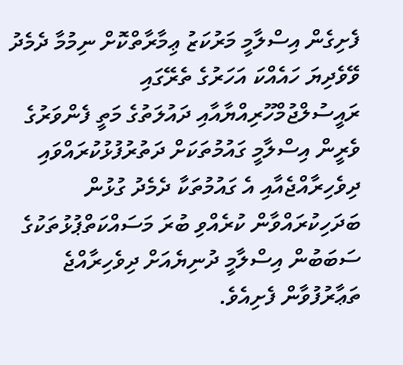ފެށިގެން އިސްލާމީ މަރުކަޒު ޢިމާރާތްކޮށް ނިމުމާ ދެމެދު ވޭވެދިޔަ ހައެއްކަ އަހަރުގެ ތެރޭގައި ރައީސުލްޖުމްހޫރިއްޔާއާއި ދައުލަތުގެ މަތީ ފެންވަރުގެ ވެރީން އިސްލާމީ ގައުމުތަކަށް ދަތުރުފުޅުކުރައްވައި ދިވެހިރާއްޖެއާއި އެ ގައުމުތަކާ ދެމެދު ގުޅުން ބަދަހިކުރައްވާން ކުރެއްވި ބުރަ މަސައްކަތްޕުޅުތަކުގެ ސަބަބުން އިސްލާމީ ދުނިޔެއަށް ދިވެހިރާއްޖެ ތަޢާރުފުވާން ފެށިއެވެ.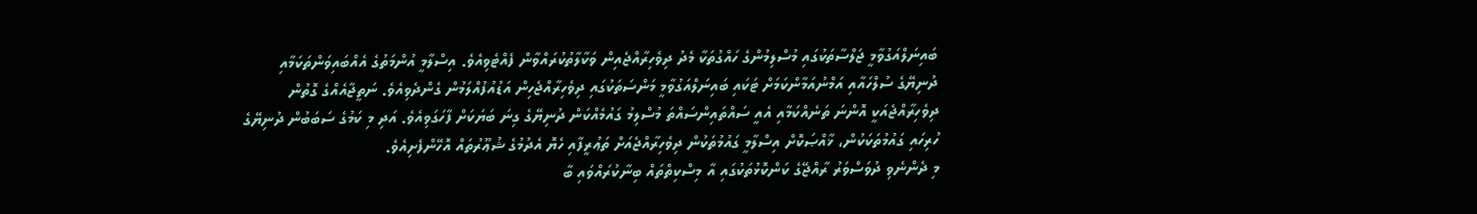ބައިނަލްއަގުވާމީ ޖަލްސާތަކުގައި މުސްލިމުންގެ ހައްގުތަކާ މެދު ދިވެހިރާއްޖެއިން ވަކާލާތުކުރައްވާން ފެއްޓެވިއެވެ. އިސްލާމީ އުންމަތުގެ އެއްބައިވަންތަކަމާއި ދުނިޔޭގެ ސުލްހައާއި އަމްނުއަމާންކަމަށް ޓަކައި ބައިނަލްއަގުވާމީ މަންސަތަކުގައި ދިވެހިރާއްޖެހިން އަޑުއުފުއްލަމުން ގެންދެވިއެވެ. ނަތީޖާއެއްގެ ގޮތުން ދިވެހިރާއްޖެއަކީ އޮންނަ ތަނެއްކަމާއި އެއީ ސައްތައިންސައްތަ މުސްލިމު ގައުމެއްކަން ދުނިޔޭގެ ގިނަ ބަޔަކަށް ފާހަގަވިއެވެ. އަދި މި ކަމުގެ ސަބަބުން ދުނިޔޭގެ ހުރިހައި ގައުމުތަކަކުން، ޚާއްޞަކޮށް އިސްލާމީ ގައުމުތަކުން ދިވެހިރާއްޖެއަށް ތަޢުރީފާއި ހެޔޮ އެދުމުގެ ޝުޢޫރުތައް އޮހޭންފެށިއެވެ.
މި ދެންނެވި ދުވަސްވަރު ރާއްޖޭގެ ކަންކޮޅުތަކުގައި އާ މިސްކިތްތައް ބިނާކުރައްވައި ބާ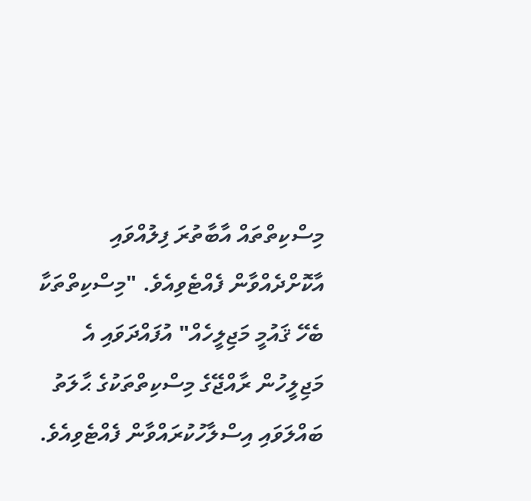މިސްކިތްތައް އާބާތުރަ ފިލުއްވައި އާކޮށްދެއްވާން ފެއްޓެވިއެވެ. "މިސްކިތްތަކާ ބެހޭ ޤައުމީ މަޖިލީހެއް" އުފައްދަވައި އެ މަޖިލީހުން ރާއްޖޭގެ މިސްކިތްތަކުގެ ޙާލަތު ބައްލަވައި އިސްލާހުކުރައްވާން ފެއްޓެވިއެވެ.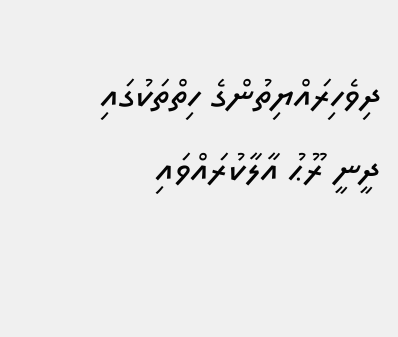ދިވެހިރައްޔިތުންގެ ހިތްތަކުގައި ދީނީ ރޫޙު އާލާކުރައްވައި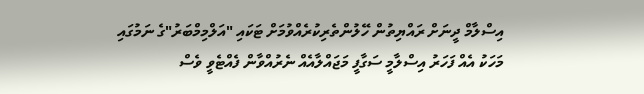އިސްލާމް ދީނަށް ރައްޔިތުން ހޭލުންތެރިކުރެއްވުމަށް ޓަކައި "އަލްމިމްބަރު"ގެ ނަމުގައި މަހަކު އެއް ފަހަރު އިސްލާމީ ސަގާފީ މަޖައްލާއެއް ނެރުއްވާން ފެއްޓެވީ ވެސް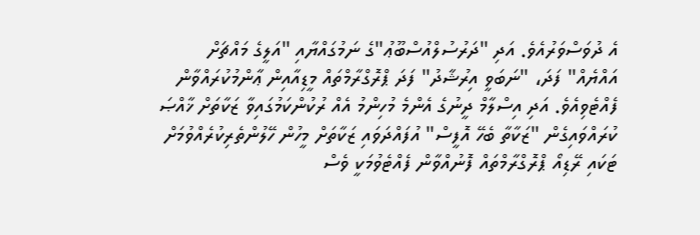އެ ދުވަސްވަރުއެވެ. އަދި "ދަރުސުލްއުސްބޫޢު"ގެ ނަމުގައްޔާއި "އަލީގެ މައްޗަށް އައްޔެއް" ފަދަ، "ނަބަވީ އިރުޝާދު" ފަދަ ޕްރޮގްރާމްތައް މީޑިއާއިން ޢާންމުކުރައްވާން ފެއްޓެވިއެވެ. އަދި އިސްލާމް ދީނުގެ އެންމެ މުހިންމު އެއް ރުކުންކަމުގައިވާ ޒަކާތަށް ޚާއްޞަ ކުރައްވައިގެން "ޒަކާތާ ބެހޭ އޮފީސް" އުފައްދަވައި ޒަކާތަށް މީހުން ހޭލުންތެރިކުރެއްވުމަށް ޓަކައި ރޭޑިއޯ ޕްރޮގްރާމްތައް ފޮނުއްވާން ފެއްޓެވުމަކީ ވެސް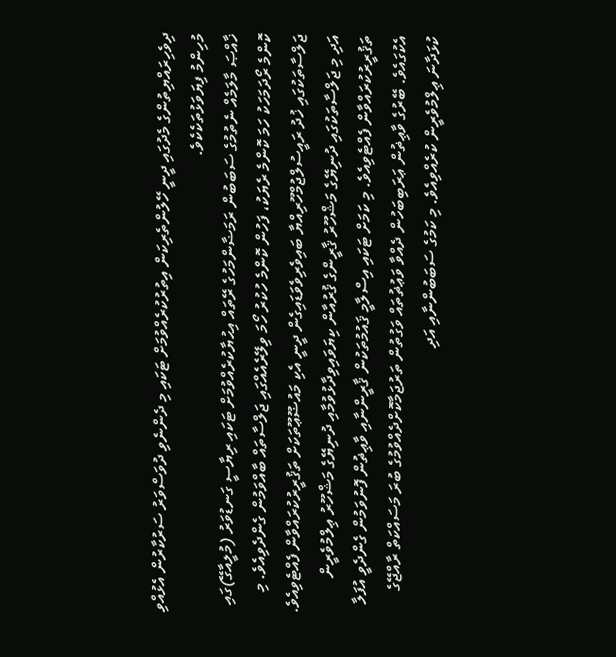ދިވެހިރައްޔިތުންގެ މެދުގައި ދީނީ ހޭލުންތެރިކަން އިތުރުކުރެއްވުމަށް ޓަކައި މި ދެންނެވި ދުވަސްވަރު ސަރުކާރުން އެޅުއްވި މުހިންމު ފިޔަވަޅުތަކެކެވެ.
ޚާއްޞަ މާލަމެއް ނެތުމުގެ ސަބަބުން ރަމަޟާންމަހުގެ ރޭތައް އިޙުޔާކުރެއްވުމަށް ޓަކައި ރިޔާސީ ގަނޑުވަރު (މުލީއާގޭ)ގައި ކޮންމެ ރޯދަމަހަކު ހަމަ ކޮންމެ ރެޔަކު، ފަހުން ކޮންމެ ހުކުރު ހޯމަ ވިލޭރެއެއްގައި ޖަލްސާތައް ބާއްވަމުން ގެންދެވިއެވެ. މި ޖަލްސާތަކުގައި ޚުދު ރައީސުލްޖުމްހޫރިއްޔާ ބައިވެރިވެވަޑައިގެން ދީނީ އެކި މައުޟޫޢޫތަކަށް ތަޤުރީރުކުރައްވާން ފެއްޓެވިއެވެ. އަދި މި ޖަލްސާތަކުގައި ދުނިޔޭގެ މަޝްހޫރު ޤާރީންގެ ޤުރުއާން ކިޔަވައިވިދާޅުވުމާއި ދުނިޔޭގެ މަޝްހޫރު ޢިލްމުވެރީން ތަޤުރީރުކުރައްވާން ފެއްޓެވިއެވެ. މި ކަމަށް ޓަކައި އިސްލާމީ ޤައުމުތަކުން ޤާރީންނާއި ވާޢިޡުން ފޮނުވަމުން ގެންދެވީ އުފަލާ އެކުގައެވެ. ބޭރުގެ ވާޢިޡުން ޢަރަބިބަހުން ދެއްވާ ވަޢުޡުތައް ވަގުތުން ތަރުޖަމާކޮށްދެއްވުމުގެ ބުރަ މަސައްކަތް ރާއްޖޭގެ ކުޅަދާނަ ޢިލްމުވެރީން ކުރެއްވިއެވެ. މި ކަމުގެ ސަބަބުންނާއި އަދި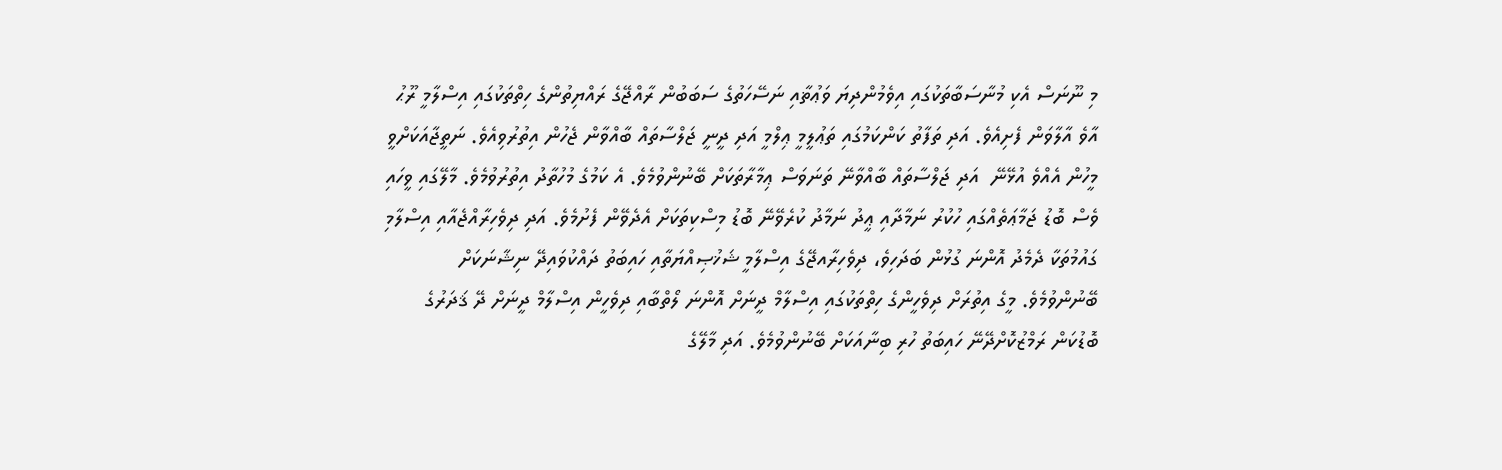މި ނޫނަސް އެކި މުނާސަބާތަކުގައި އިވެމުންދިޔަ ވަޢުޡާއި ނަސޭހަތުގެ ސަބަބުން ރާއްޖޭގެ ރައްޔިތުންގެ ހިތްތަކުގައި އިސްލާމީ ރޫޙު އާވެ އާލާވަން ފެށިއެވެ. އަދި ތަފާތު ކަންކަމުގައި ތަޢުލީމީ ޢިލްމީ އަދި ދީނީ ޖަލްސާތައް ބާއްވާން ޖެހުން އިތުރުވިއެވެ. ނަތީޖާއަކަށްވީ މީހުން އެއްވެ އުޅޭނޭ  އަދި ޖަލްސާތައް ބާއްވާނޭ ތަނަވަސް ޢިމާރާތަކަށް ބޭނުންވުމެވެ. އެ ކަމުގެ މުހުތާދު އިތުރުވުމެވެ. މާލޭގައި ވީހައި ވެސް ބޮޑު ޖަމާޢަތެއްގައި ހުކުރު ނަމާދާއި ޢީދު ނަމާދު ކުރެވޭނޭ ބޮޑު މިސްކިތަކަށް އެދެވޭން ފެށުމެވެ. އަދި ދިވެހިރާއްޖެއާއި އިސްލާމި ގައުމުތަކާ ދެމެދު އޮންނަ ގުޅުން ބަދަހިވެ، ދިވެހިރާއޖޭގެ އިސްލާމީ ޝަޚުޞިއްޔަތާއި ހައިބަތު ދައްކުވައިދޭ ނިޝާނަކަށް ބޭނުންވުމެވެ. މީގެ އިތުރަށް ދިވެހީންގެ ހިތްތަކުގައި އިސްލާމް ދީނަށް އޮންނަ ލޯތްބާއި ދިވެހީން އިސްލާމް ދީނަށް ދޭ ޤަދަރުގެ ބޮޑުކަން ރަމްޒުކޮށްދޭނޭ ހައިބަތު ހުރި ބިނާއަކަށް ބޭނުންވުމެވެ. އަދި މާލޭގެ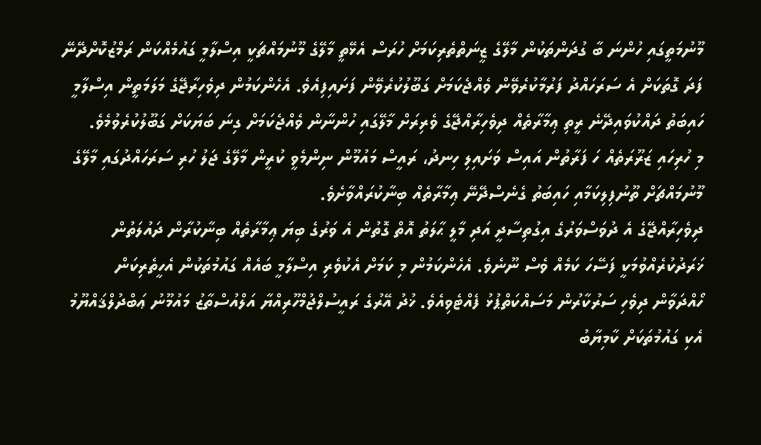މޫނުމަތީގައި ހުންނަ ބާ ގުދަންތަކުން މާލޭގެ ޒީނަތްތެރިކަމަށް ހުރަސް އެޅޭތީ މާލޭގެ މޫނުމައްޗަކީ އިސްލާމީ ގައުމެއްކަން ރަމްޒުކޮށްދޭނޭ ފަދަ ގޮތަކަށް އެ ސަރަހައްދު ފަރުމާކުރެވޭން ވެއްޖެކަމަށް ގަބޫލުކުރެވޭން ފަށައިފިއެވެ. އެހެންކަމުން ދިވެހިރާޖޭގެ މަލަމަތީން އިސްލާމީ ހައިބަތު ދައްކުވައިދޭނެ ރީތި ޢިމާރާތެއް ދިވެހިރާއްޖޭގެ ވެރިރަށް މާލޭގައި ހުންނާން ވެއްޖެކަމަށް ގިނަ ބަޔަކަށް ގަބޫލުކުރެވުމެވެ.
މި ހުރިހައި ޒަރޫރަތެއް ހަ ފަރާތުން އައިސް ވަށައިލި ހިނދު، ރައީސް މައުމޫން ނިންމެވީ ކުރީން މާލޭގެ ޖަލު ހުރި ސަރަހައްދުގައި މާލޭގެ މޫނުމައްޗަށް ތޫނުފިލިކަމާއި ހައިބަތު ގެނެސްދޭނޭ ޢިމާރާތެއް ބިނާކުރައްވާށެވެ.
ދިވެހިރާއްޖޭގެ އެ ދުވަސްވަރުގެ އިގުތިސާދީ އަދި މާލީ ޙާލަތު އޮތް ގޮތުން އެ ވަރުގެ ބިޔަ ޢިމާރާތެއް ބިނާކުރާން ދައުލަތުން ޚަރަދުކުރެއްވުމަކީ ފަސޭހަ ކަމެއް ވެސް ނޫނެވެ. އެހެންކަމުން މި ކަމަށް އެކުވެރި އިސްލާމީ ބައެއް ގައުމުތަކުން އެހީތެރިކަން ހޯއްދަވާން ދިވެހި ސަރުކާރުން މަސައްކަތްޕުޅު ފެއްޓެވިއެވެ. ޚުދު އޭރުގެ ރައީސުލްޖުމްހޫރިއްޔާ އަލްއުސްތާޒު މައުމޫނު ޢަބްދުލްޤައްޔޫމު އެކި ގައުމުތަކަށް ކާމިޔާބު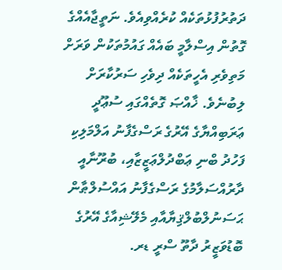ދަތުރުފުޅުތަކެއް ކުރެއްވިއެވެ. ނަތީޖާއެއްގެ ގޮތުން އިސްލާމީ ބައެއް ގައުމުތަކުން ވަރަށް މަތިވެރި އެހީތަކެއް ދިވެހި ސަރުކާރަށް ލިބުނެވެ. ޚާއްޞަ ގޮތެއްގައި ސުޢޫދީ ޢަރަބިއްޔާގެ އޭރުގެ ރަސްގެފާނު އަލްމަލިކި ފަހުދު ބްނި ޢަބްދުލްޢަޒީޒާއި، ބުރޫނާއީ ދާރުއްސަލާމުގެ ރަސްގެފާނު އައްސުލްޠާން ޙަސަނުލްބުލްޤިޔާއާއި މެލޭޝިއާގެ އޭރުގެ ބޮޑުވަޒީރު ދާތޫ ސްރީ ޑރ.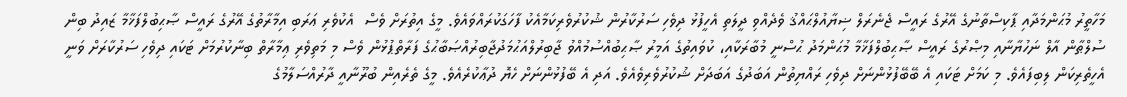މަހާތީރު މުޙަންމަދާއި ޕާކިސްތާނުގެ އޭރުގެ ރައީސް ޖެނެރަލް ޟިޔާއުލްޙައްޤު ވެދެއްވި ދީލަތި އެހީފުޅު ދިވެހި ސަރުކާރުން ޝުކުރުވެރިކަމާއެކު ފާހަގަކުރައްވައެވެ. މީގެ އިތުރަށް ވެސް  އެކުވެރި ޢަރަބި އިމާރާތުގެ އޭރުގެ ރައީސް ޞާޙިބުލްފަޚާމާ ޒައިދު ބިން ސުލްޠާން އާލް ނަހުޔާނާއި މިޞްރުގެ ރައީސް ޞާޙިބުލްފަޚާމާ މުޙަންމަދު ޙުސްނީ މުބާރަކާއި، ކުވައިތުގެ އަމީރު ޞާޙިބުއްސުމުއްވު ޖާބިރުލްއަޙުމަދުޖާބިރުއްޞަބާޙުގެ ފަރާތްޕުޅުން ވެސް މި މަތިވެރި ޢިމާރާތް ބިނާކުރުމަށް ޓަކައި ދިވެހި ސަރުކާރަށް ވަނީ އެހީތެރިކަން ލިބިފައެވެ. މި ކަމަށް ޓަކައި އެ ބޭބޭފުޅުންނަށް ދިވެހި ރައްޔިތުން އަބަދުގެ އަބަދަށް ޝުކުރުވެރިވެއެވެ. އަދި އެ ބޭފުޅުންނަށް ހެޔޮ ދުޢާކުރެއެވެ. މީގެ ތެރެއިން ބުރޫނާއީ ދާރުއްސަލާމުގެ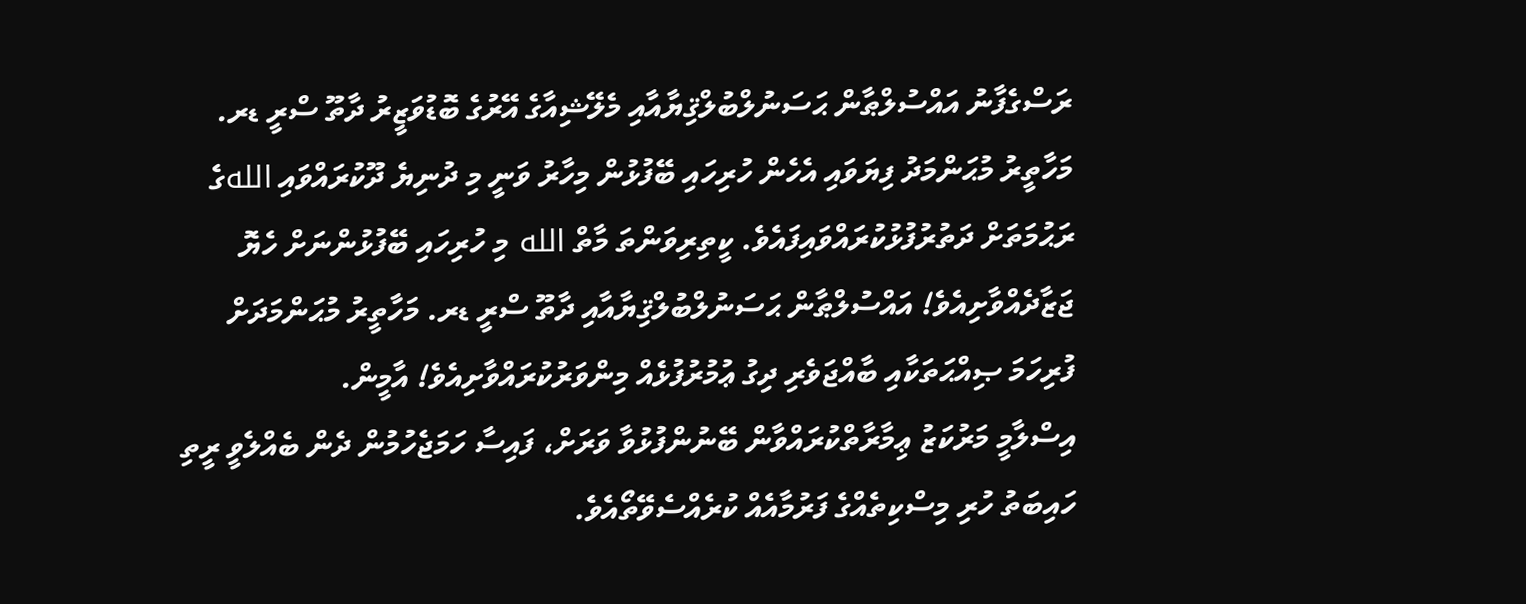ރަސްގެފާނު އައްސުލްޠާން ޙަސަނުލްބުލްޤިޔާއާއި މެލޭޝިއާގެ އޭރުގެ ބޮޑުވަޒީރު ދާތޫ ސްރީ ޑރ. މަހާތީރު މުޙަންމަދު ފިޔަވައި އެހެން ހުރިހައި ބޭފުޅުން މިހާރު ވަނީ މި ދުނިޔެ ދޫކުރައްވައި اللهގެ ރަޙުމަތަށް ދަތުރުފުޅުކުރައްވައިފައެވެ. ކީތިރިވަންތަ މާތް الله މި ހުރިހައި ބޭފުޅުންނަށް ހެޔޮ ޖަޒާދެއްވާށިއެވެ! އައްސުލްޠާން ޙަސަނުލްބުލްޤިޔާއާއި ދާތޫ ސްރީ ޑރ. މަހާތީރު މުޙަންމަދަށް ފުރިހަމަ ޞިއްޙަތަކާއި ބާއްޖަވެރި ދިގު ޢުމުރުފުޅެއް މިންވަރުކުރައްވާށިއެވެ! އާމީން.
އިސްލާމީ މަރުކަޒު ޢިމާރާތްކުރައްވާން ބޭނުންފުޅުވާ ވަރަށް، ފައިސާ ހަމަޖެހުމުން ދެން ބެއްލެވީ ރީތި ހައިބަތު ހުރި މިސްކިތެއްގެ ފަރުމާއެއް ކުރެއްސެވޭތޯއެވެ.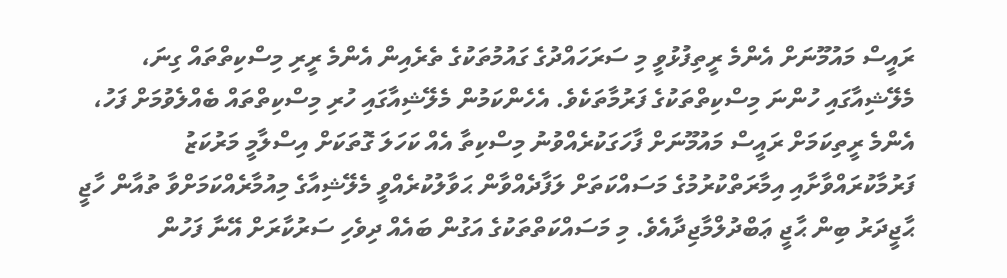ރައީސް މައުމޫނަށް އެންމެ ރީތިފުޅުވީ މި ސަރަހައްދުގެ ގައުމުތަކުގެ ތެރެއިން އެންމެ ރީރި މިސްކިތްތައް ގިނަ، މެލޭޝިއާގައި ހުންނަ މިސްކިތްތަކުގެ ފަރުމާތަކެވެ. އެހެންކަމުން މެލޭޝިއާގައި ހުރި މިސްކިތްތައް ބެއްލެވުމަށް ފަހު، އެންމެ ރީތިކަމަށް ރައީސް މައުމޫނަށް ފާހަގަކުރެއްވުނު މިސްކިތާ އެއް ކަހަލަ ގޮތަކަށް އިސްލާމީ މަރުކަޒު ފަރުމާކުރައްވާށާއި އިމާރަތްކުރުމުގެ މަސައްކަތަށް ލަފާދެއްވާން ޙަވާލުކުރެއްވީ މެލޭޝިއާގެ މިއުމާރެއްކަމަށްވާ ތުއާން ހާޖީ ޙާޖީދަރު ބިން ޙާޖީ ޢަބްދުލްމާޖިދާއެވެ. މި މަސައްކަތްތަކުގެ އަގުން ބައެއް ދިވެހި ސަރުކާރަށް އޭނާ ފަހުން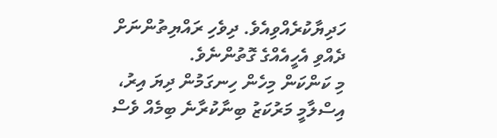ހަދިޔާކުރެއްވިއެވެ. ދިވެހި ރައްޔިތުންނަށް ދެއްވި އެހީއެއްގެ ގޮތުންނެވެ.
މި ކަންކަން މިހެން ހިނގަމުން ދިޔަ އިރު، އިސްލާމީ މަރުކަޒު ބިނާކުރާނެ ބިމެއް ވެސް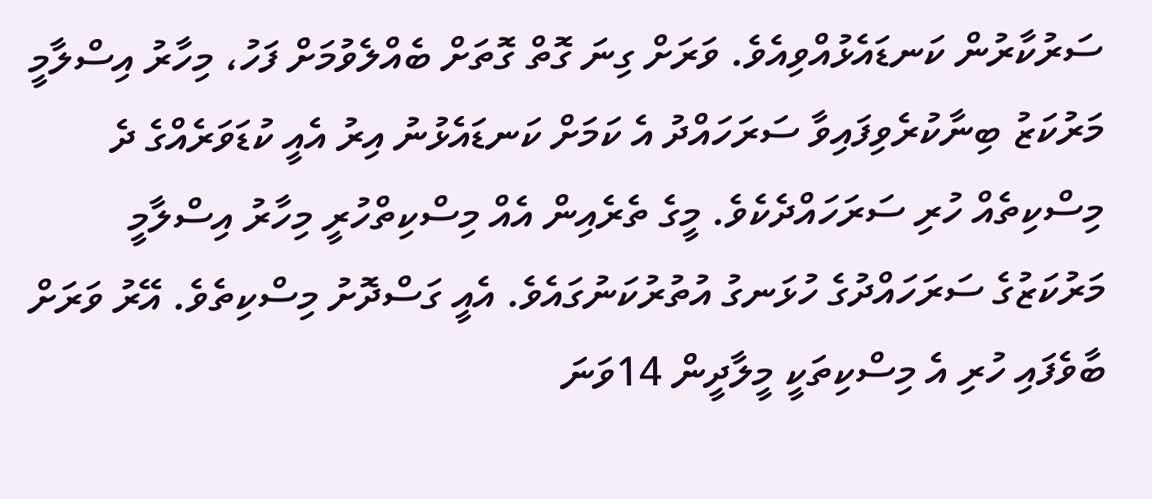ސަރުކާރުން ކަނޑައެޅުއްވިއެވެ. ވަރަށް ގިނަ ގޮތް ގޮތަށް ބެއްލެވުމަށް ފަހު، މިހާރު އިސްލާމީ މަރުކަޒު ބިނާކުރެވިފައިވާ ސަރަހައްދު އެ ކަމަށް ކަނޑައެޅުނު އިރު އެއީ ކުޑަވަރެއްގެ ދެ މިސްކިތެއް ހުރި ސަރަހައްދެކެވެ. މީގެ ތެރެއިން އެއް މިސްކިތްހުރީ މިހާރު އިސްލާމީ މަރުކަޒުގެ ސަރަހައްދުގެ ހުޅަނގު އުތުރުކަނުގައެވެ. އެއީ ގަސްދޮށު މިސްކިތެވެ. އޭރު ވަރަށް ބާވެފައި ހުރި އެ މިސްކިތަކީ މީލާދީން 14ވަނަ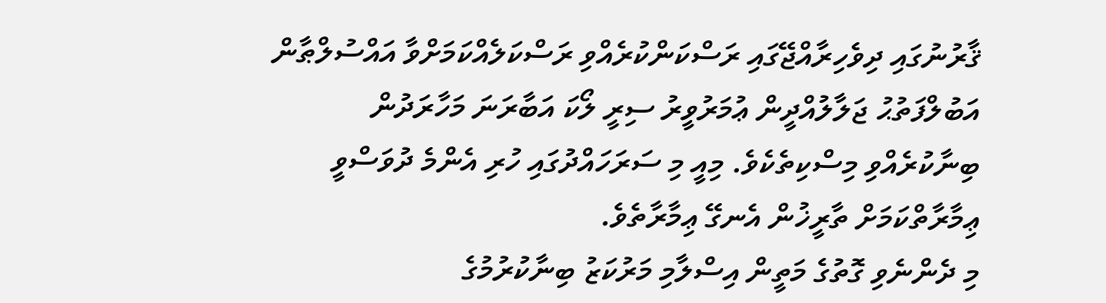ޤާރުނުގައި ދިވެހިރާއްޖޭގައި ރަސްކަންކުރެއްވި ރަސްކަލެއްކަމަށްވާ އައްސުލްޠާން އަބުލްފަތުޙު ޖަލާލުއްދީން ޢުމަރުވީރު ސިރީ ލޯކަ އަބާރަނަ މަހާރަދުން ބިނާކުރެއްވި މިސްކިތެކެވެ. މިއީ މި ސަރަހައްދުގައި ހުރި އެންމެ ދުވަސްވީ ޢިމާރާތްކަމަށް ތާރީޚުން އެނގޭ ޢިމާރާތެވެ.
މި ދެންނެވި ގޮތުގެ މަތީން އިސްލާމި މަރުކަޒު ބިނާކުރުމުގެ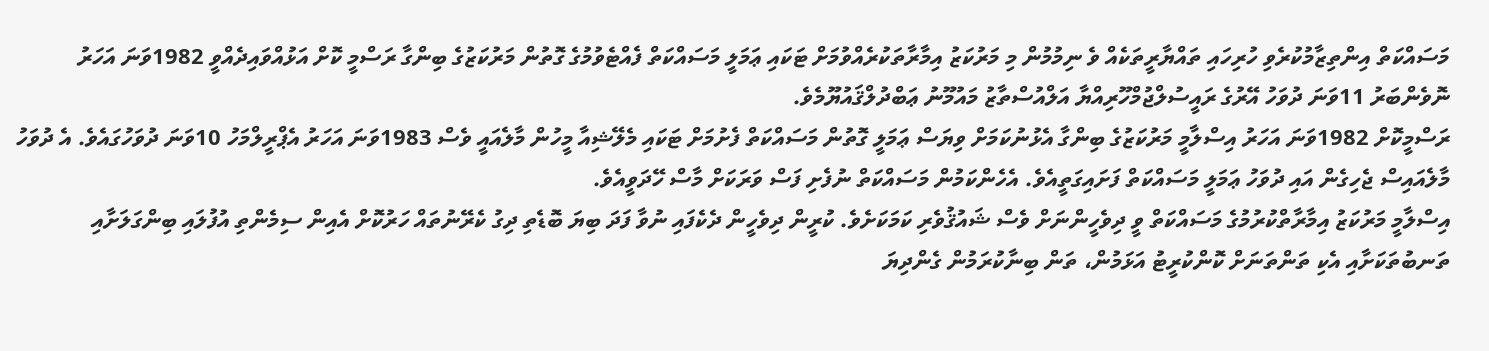މަސައްކަތް އިންތިޒާމުކުރެވި ހުރިހައި ތައްޔާރީތަކެއް ވެ ނިމުމުން މި މަރުކަޒު އިމާރާތަކުރެއްވުމަށް ޓަކައި ޢަމަލީ މަސައްކަތް ފެއްޓެވުމުގެ ގޮތުން މަރުކަޒުގެ ބިންގާ ރަސްމީ ކޮށް އަޅުއްވައިދެއްވީ 1982ވަނަ އަހަރު ނޮވެންބަރު 11ވަނަ ދުވަހު އޭރުގެ ރައީސުލްޖުމްހޫރިއްޔާ އަލްއުސްތާޒު މައުމޫނު ޢަބްދުލްޤައުޔޫމެވެ.
ރަސްމީކޮށް 1982ވަނަ އަހަރު އިސްލާމީ މަރުކަޒުގެ ބިންގާ އެޅުނުކަމަށް ވިޔަސް ޢަމަލީ ގޮތުން މަސައްކަތް ފެށުމަށް ޓަކައި މެލޭޝިއާ މީހުން މާލެއައީ ވެސް 1983ވަނަ އަހަރު އެޕްރީލްމަހު 10ވަނަ ދުވަހުގައެވެ. އެ ދުވަހު މާލެއައިސް ޖެހިގެން އައި ދުވަހު ޢަމަލީ މަސައްކަތް ފަށައިގަތީއެވެ. އެހެންކަމުން މަސައްކަތް ނުފެށި ފަސް ވަރަކަށް މާސް ހޭދަވީއެވެ.
އިސްލާމީ މަރުކަޒު އިމާރާތްކުރުމުގެ މަސައްކަތް ވީ ދިވެހީންނަށް ވެސް ޝައުޤުވެރި ކަމަކަށެވެ. ކުރީން ދިވެހީން ދެކެފައި ނުވާ ފަދަ ބިޔަ ބޮޑެތި ދިގު ކެރޭނުތައް ހަރުކޮށް އެއިން ސިމެންތި އުފުލައި ބިންގަލަށާއި ތަނބުތަކަށާއި އެކި ތަންތަނަށް ކޮންކުރީޓު އަޅަމުން، ތަން ބިނާކުރަމުން ގެންދިޔަ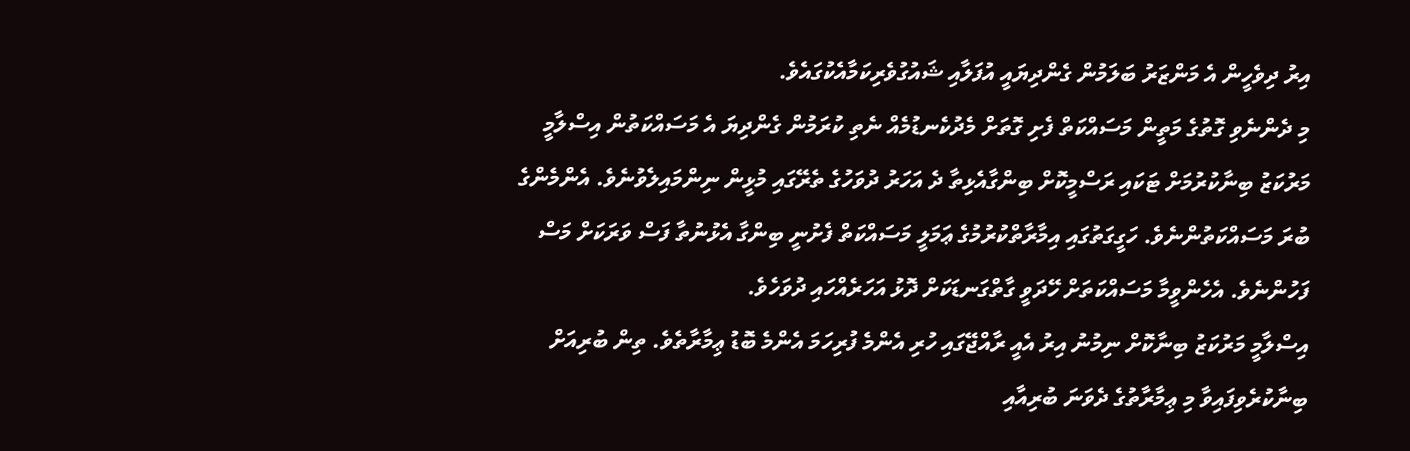އިރު ދިވެހީން އެ މަންޒަރު ބަލަމުން ގެންދިޔައީ އުފަލާއި ޝައުގުވެރިކަމާއެކުގައެވެ.
މި ދެންނެވި ގޮތުގެ މަތީން މަސައްކަތް ފެށި ގޮތަށް މެދުކެނޑުމެއް ނެތި ކުރަމުން ގެންދިޔަ އެ މަސައްކަތުން އިސްލާމީ މަރުކަޒު ބިނާކުރުމަށް ޓަކައި ރަސްމީކޮށް ބިންގާއެޅިތާ ދެ އަހަރު ދުވަހުގެ ތެރޭގައި މުޅީން ނިންމައިލެވުނެވެ. އެންމެންގެ ބުރަ މަސައްކަތުންނެވެ. ހަގީގަތުގައި އިމާރާތްކުރުމުގެ ޢަމަލީ މަސައްކަތް ފެށުނީ ބިންގާ އެޅުނުތާ ފަސް ވަރަކަށް މަސް ފަހުންނެވެ. އެހެންވީމާ މަސައްކަތަށް ހޭދަވީ ގާތްގަނޑަކަށް ދޮޅު އަހަރެއްހައި ދުވަހެވެ.
އިސްލާމީ މަރުކަޒު ބިނާކޮށް ނިމުނު އިރު އެއީ ރާއްޖޭގައި ހުރި އެންމެ ފުރިހަމަ އެންމެ ބޮޑު ޢިމާރާތެވެ. ތިން ބުރިއަށް ބިނާކުރެވިފައިވާ މި ޢިމާރާތުގެ ދެވަނަ ބުރިއާއި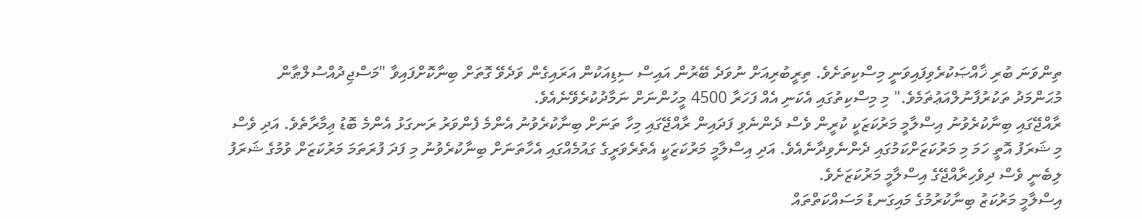ތިންވަނަ ބުރި ޚާއްޞަކުރެވިފައިވަނީ މިސްކިތަށެވެ. ތިރީބުރިއަށް ނުވަދެ ބޭރުން އައިސް ސިޑިއަކުން އަރައިގެން ވަދެވޭ ގޮތަށް ބިނާކޮށްފައިވާ "މަސްޖިދުއްސުލްޠާން މުޙަންމަދު ތަކުރުފާނުލްއަޢުޡަމެވެ." މި މިސްކިތުގައި އެކަނި އެއް ފަހަރާ 4500 މީހުންނަށް ނަމާދުކުރެވޭނެއެވެ.
ރާއްޖޭގައި ބިނާކުރެވުނު އިސްލާމީ މަރުކަޒަކީ ކުރީން ވެސް ދެންނެވި ފަދައިން ރާއްޖޭގައި މިހާ ތަނަށް ބިނާކުރެވުނު އެންމެ ފެންވަރު ރަނގަޅު އެންމެ ބޮޑު ޢިމާރާތެވެ. އަދި ވެސް މި ޝަރަފު އޮތީ ހަމަ މި މަރުކަޒަށްކަމުގައި ދެންނެވިދާނެއެވެ. އަދި އިސްލާމީ މަރުކަޒަކީ އެތެރެވަރީގެ ގައުމެއްގައި އެހާތަނަށް ބިނާކުރެވުނު މި ފަދަ ފުރަތަމަ މަރުކަޒަށް ވުމުގެ ޝަރަފު ލިބެނީ ވެސް ދިވެހިރާއްޖޭގެ އިސްލާމީ މަރުކަޒަށެވެ.
އިސްލާމީ މަރުކަޒު ބިނާކުރުމުގެ މައިގަނޑު މަސައްކަތްތައް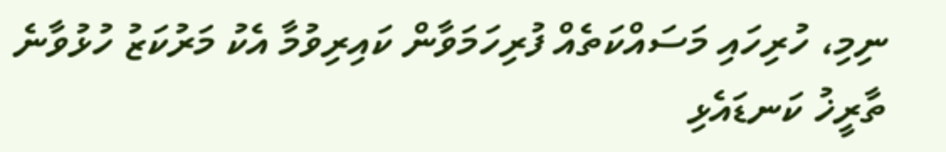ނިމި، ހުރިހައި މަސައްކަތެއް ފުރިހަމަވާން ކައިރިވުމާ އެކު މަރުކަޒު ހުޅުވާނެ ތާރީޚު ކަނޑައެޅި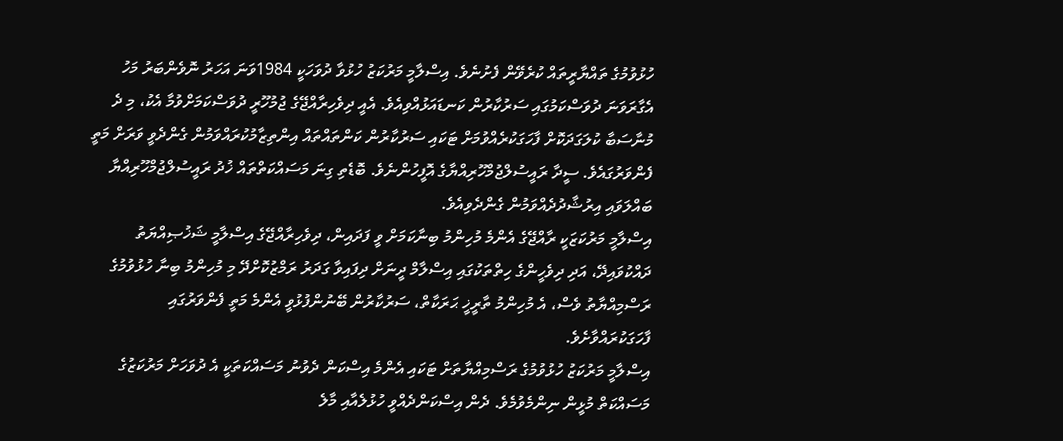ހުޅުވުމުގެ ތައްޔާރީތައް ކުރެވޭން ފެށުނެވެ. އިސްލާމީ މަރުކަޒު ހުޅުވާ ދުވަހަކީ 1984ވަނަ އަހަރު ނޮވެންބަރު މަހު އެގާރަވަނަ ދުވަސްކަމުގައި ސަރުކާރުން ކަނޑައަޅުއްވިއެވެ. އެއީ ދިވެހިރާއްޖޭގެ ޖުމުހޫރީ ދުވަސްކަމަށްވުމާ އެކު، މި ދެ މުނާސަބާ ކުލަގަދަކޮށް ފާހަގަކުރެއްވުމަށް ޓަކައި ސަރުކާރުން ކަންތައްތައް އިންތިޒާމުކުރައްވަމުން ގެންދެވީ ވަރަށް މަތީ ފެންވަރުގައެވެ. ސީދާ ރައީސުލްޖުމްހޫރިއްޔާގެ އޮފީހުންނެވެ. ބޮޑެތި ގިނަ މަސައްކަތްތައް ޚުދު ރައީސުލްޖުމްހޫރިއްޔާ ބައްލަވައި އިރުޝާދުދެއްވަމުން ގެންދެވިއެވެ.
އިސްލާމީ މަރުކަޒަކީ ރާއްޖޭގެ އެންމެ މުހިންމު ބިނާކަމަށް ވީ ފަދައިން، ދިވެހިރާއްޖޭގެ އިސްލާމީ ޝަޚުޞިއްޔަތު ދައްކުވައިދޭ، އަދި ދިވެހީންގެ ހިތްތަކުގައި އިސްލާމް ދީނަށް ދިފައިވާ ގަދަރު ރަމްޒުކޮށްދޭ މި މުހިންމު ބިނާ ހުޅުވުމުގެ ރަސްމިއްޔާތު ވެސް، އެ މުހިންމު ތާރީޚީ ޙަރަކާތް، ސަރުކާރުން ބޭނުންފުޅުވީ އެންމެ މަތީ ފެންވަރުގައި ފާހަގަކުރައްވާށެވެ.
އިސްލާމީ މަރުކަޒު ހުޅުވުމުގެ ރަސްމިއްޔާތަށް ޓަކައި އެންމެ އިސްކަން ދެވުނު މަސައްކަތަކީ އެ ދުވަހަށް މަރުކަޒުގެ މަސައްކަތް މުޅީން ނިންމެވުމެވެ. ދެން އިސްކަންދެއްވީ ހުޅުލެއާއި މާލެ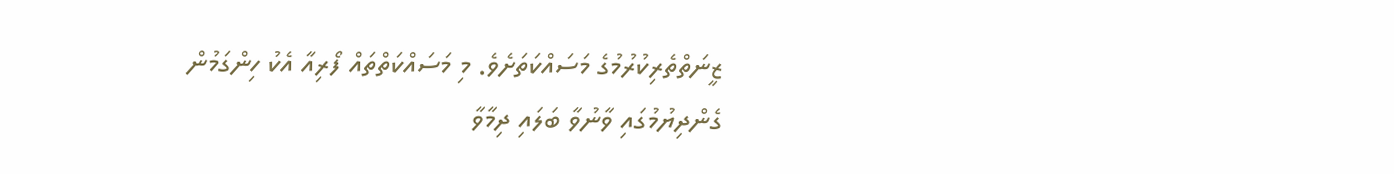ޒީނަތްތެރިކުރުމުގެ މަސައްކަތަށެވެ. މި މަސައްކަތްތައް ފޯރިއާ އެކު ހިންގަމުން ގެންދިޔުމުގައި ވާނުވާ ބަލައި ދިމާވާ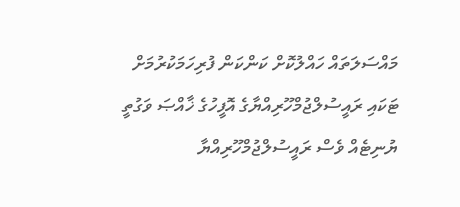މައްސަލަތައް ހައްލުކޮށް ކަންކަން ފުރިހަމަކުރުމަށް ޓަކައި ރައީސުލްޖުމްހޫރިއްޔާގެ އޮފީހުގެ ޚާއްޞަ ވަގުތީ ޔުނިޓެއް ވެސް ރައީސުލްޖުމްހޫރިއްޔާ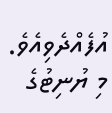އުފެއްދެވިއެވެ. މި ޔުނިޓުގެ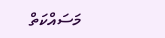މަސައްކަތް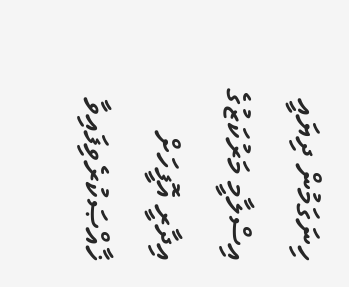ހިނަގަމުން ދިޔައީ އިސްލާމީ މަރުކަޒުގެ އިދާރީ އޮފީހަށް ޚާއްޞަކުރެވިފައިވާ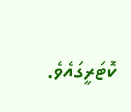ކޮޓަރީގައެވެ.